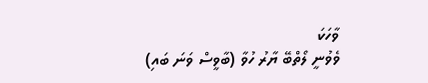ވާހަކަ
ވެވުނީ ލޯތްބޭ ޔާރު ހުވާ (ބާވީސް ވަނަ ބައި)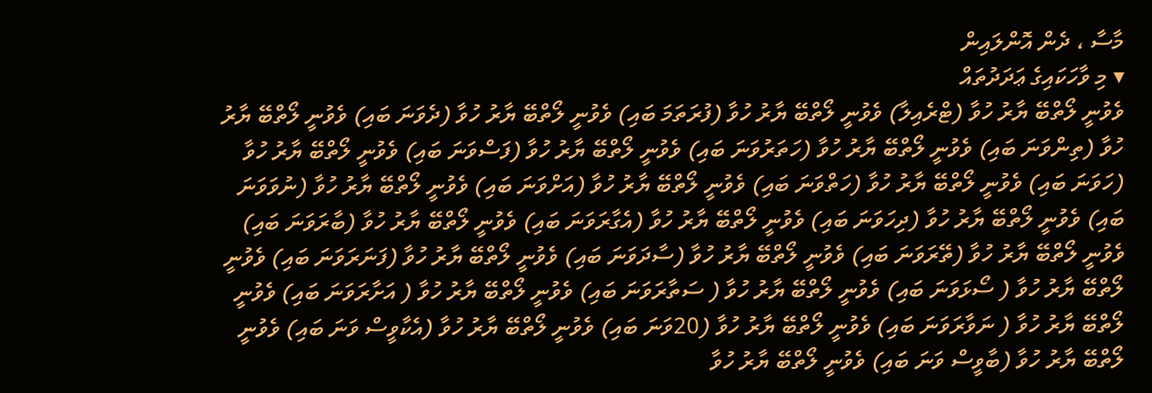މާސާ ، ދެން އޮންލައިން
▾ މި ވާހަކައިގެ ޢަދަދުތައް
ވެވުނީ ލޯތްބޭ ޔާރު ހުވާ (ޓްރެއިލާ) ވެވުނީ ލޯތްބޭ ޔާރު ހުވާ (ފުރަތަމަ ބައި) ވެވުނީ ލޯތްބޭ ޔާރު ހުވާ (ދެވަނަ ބައި) ވެވުނީ ލޯތްބޭ ޔާރު ހުވާ (ތިންވަނަ ބައި) ވެވުނީ ލޯތްބޭ ޔާރު ހުވާ (ހަތަރުވަނަ ބައި) ވެވުނީ ލޯތްބޭ ޔާރު ހުވާ (ފަސްވަނަ ބައި) ވެވުނީ ލޯތްބޭ ޔާރު ހުވާ (ހަވަނަ ބައި) ވެވުނީ ލޯތްބޭ ޔާރު ހުވާ (ހަތްވަނަ ބައި) ވެވުނީ ލޯތްބޭ ޔާރު ހުވާ (އަށްވަނަ ބައި) ވެވުނީ ލޯތްބޭ ޔާރު ހުވާ (ނުވަވަނަ ބައި) ވެވުނީ ލޯތްބޭ ޔާރު ހުވާ (ދިހަވަނަ ބައި) ވެވުނީ ލޯތްބޭ ޔާރު ހުވާ (އެގާރަވަނަ ބައި) ވެވުނީ ލޯތްބޭ ޔާރު ހުވާ (ބާރަވަނަ ބައި) ވެވުނީ ލޯތްބޭ ޔާރު ހުވާ (ތޭރަވަނަ ބައި) ވެވުނީ ލޯތްބޭ ޔާރު ހުވާ (ސާދަވަނަ ބައި) ވެވުނީ ލޯތްބޭ ޔާރު ހުވާ (ފަނަރަވަނަ ބައި) ވެވުނީ ލޯތްބޭ ޔާރު ހުވާ ( ސޯޅަވަނަ ބައި) ވެވުނީ ލޯތްބޭ ޔާރު ހުވާ ( ސަތާރަވަނަ ބައި) ވެވުނީ ލޯތްބޭ ޔާރު ހުވާ ( އަށާރަވަނަ ބައި) ވެވުނީ ލޯތްބޭ ޔާރު ހުވާ ( ނަވާރަވަނަ ބައި) ވެވުނީ ލޯތްބޭ ޔާރު ހުވާ (20ވަނަ ބައި) ވެވުނީ ލޯތްބޭ ޔާރު ހުވާ (އެކާވީސް ވަނަ ބައި) ވެވުނީ ލޯތްބޭ ޔާރު ހުވާ (ބާވީސް ވަނަ ބައި) ވެވުނީ ލޯތްބޭ ޔާރު ހުވާ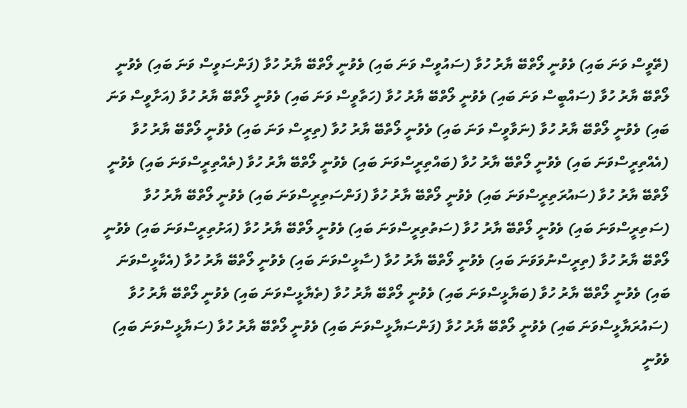(ތޭވީސް ވަނަ ބައި) ވެވުނީ ލޯތްބޭ ޔާރު ހުވާ (ސައުވީސް ވަނަ ބައި) ވެވުނީ ލޯތްބޭ ޔާރު ހުވާ (ފަންސަވީސް ވަނަ ބައި) ވެވުނީ ލޯތްބޭ ޔާރު ހުވާ (ސައްބީސް ވަނަ ބައި) ވެވުނީ ލޯތްބޭ ޔާރު ހުވާ (ހަތާވީސް ވަނަ ބައި) ވެވުނީ ލޯތްބޭ ޔާރު ހުވާ (އަށާވީސް ވަނަ ބައި) ވެވުނީ ލޯތްބޭ ޔާރު ހުވާ (ނަވާވީސް ވަނަ ބައި) ވެވުނީ ލޯތްބޭ ޔާރު ހުވާ (ތިރީސް ވަނަ ބައި) ވެވުނީ ލޯތްބޭ ޔާރު ހުވާ (އެއްތިރީސްވަނަ ބައި) ވެވުނީ ލޯތްބޭ ޔާރު ހުވާ (ބައްތިރީސްވަނަ ބައި) ވެވުނީ ލޯތްބޭ ޔާރު ހުވާ (ތެއްތިރީސްވަނަ ބައި) ވެވުނީ ލޯތްބޭ ޔާރު ހުވާ (ސައުރަތިރީސްވަނަ ބައި) ވެވުނީ ލޯތްބޭ ޔާރު ހުވާ (ފަންސަތިރީސްވަނަ ބައި) ވެވުނީ ލޯތްބޭ ޔާރު ހުވާ (ސަތިރީސްވަނަ ބައި) ވެވުނީ ލޯތްބޭ ޔާރު ހުވާ (ސަތުތިރީސްވަނަ ބައި) ވެވުނީ ލޯތްބޭ ޔާރު ހުވާ (އަށުތިރީސްވަނަ ބައި) ވެވުނީ ލޯތްބޭ ޔާރު ހުވާ (ތިރީސްނުވަވަނަ ބައި) ވެވުނީ ލޯތްބޭ ޔާރު ހުވާ (ސާޅީސްވަނަ ބައި) ވެވުނީ ލޯތްބޭ ޔާރު ހުވާ (އެކާޅީސްވަނަ ބައި) ވެވުނީ ލޯތްބޭ ޔާރު ހުވާ (ބަޔާޅީސްވަނަ ބައި) ވެވުނީ ލޯތްބޭ ޔާރު ހުވާ (ތެޔާޅީސްވަނަ ބައި) ވެވުނީ ލޯތްބޭ ޔާރު ހުވާ (ސައުރަޔާޅީސްވަނަ ބައި) ވެވުނީ ލޯތްބޭ ޔާރު ހުވާ (ފަންސަޔާޅީސްވަނަ ބައި) ވެވުނީ ލޯތްބޭ ޔާރު ހުވާ (ސަޔާޅީސްވަނަ ބައި) ވެވުނީ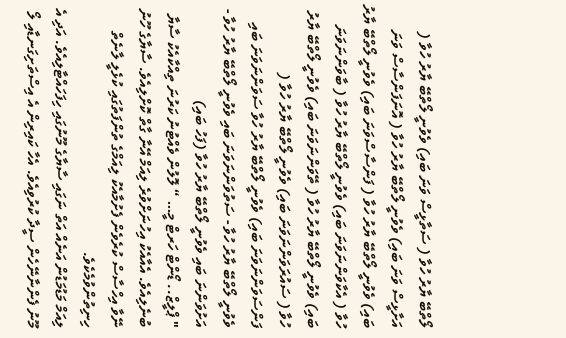ލޯތްބޭ ޔާރު ހުވާ ( ސަތާޅީސް ވަނަ ބައި) ވެވުނީ ލޯތްބޭ ޔާރު ހުވާ ( އަށާޅީސް ވަނަ ބައި) ވެވުނީ ލޯތްބޭ ޔާރު ހުވާ ( އޮނަފަންސާސް ވަނަ ބައި) ވެވުނީ ލޯތްބޭ ޔާރު ހުވާ ( ފަންސާސްވަނަ ބައި) ވެވުނީ ލޯތްބޭ ޔާރު ހުވާ ( އެކާވަންނަވަނަ ބައި) ވެވުނީ ލޯތްބޭ ޔާރު ހުވާ ( ބާވަންނަވަނަ ބައި) ވެވުނީ ލޯތްބޭ ޔާރު ހުވާ ( ތޭވަންނަވަނަ ބައި) ވެވުނީ ލޯތްބޭ ޔާރު ހުވާ ( ސައުރަވަންނަވަނަ ބައި) ވެވުނީ ލޯތްބޭ ޔާރު ހުވާ ( ފަންސަވަންނަވަނަ ބައި) ވެވުނީ ލޯތްބޭ ޔާރު ހުވާ ސަވަންނަވަނަ ބައި ވެވުނީ ލޯތްބޭ ޔާރު ހުވާ - ސަތުވަންނަވަނަ ބައި ވެވުނީ ލޯތްބޭ ޔާރު ހުވާ - އަށުވަންނަ ބައި ވެވުނީ ލޯތްބޭ ޔާރު ހުވާ (ފަހު ބައި)
" ޕްލީޒް.. ޑޯންޓް ހަރޓް މީ… “ ލޮލުން ވެއްޓުނު ކަރުނަ ތިއްކާއެކު ސާޔާ ބުނެލިއެވެ. އެއާއެކު އިހުނަށްވުރެ ލިއަމް އޭނާ ގާތް ކޮށްލިއެވެ. ސާޔާގެ ހޫނު ނޭވާ އިހްސާސް ކުރެވެން ފެށުމާއެކު ލިއަމްގެ ތުންފަތުގައި ކުޅެލީ ލާނެތް ހިނިތުންވުމެކެވެ.
ލިއަމް މަޑުމަޑުން އަނެއް އަތް ނަގައި ސާޔާގެ މޫނުގައި ހިފަހައްޓާލިއެވެ. އަދި އެ މޫނު ފެންނާނޭހެން ސީދާ ކުރުވިއެވެ. އެހާ ކައިރިން އެ އިސްތަށިގަނޑާއި ލޯ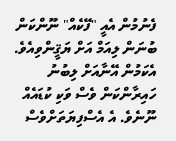ފެނުމުން އެއީ "ފޭކެއް" ނޫންކަން ބުނަން ލިއަމް އަށް ޔަޤީންވިއެވެ. އެކަމުން އޭނާއަށް ލިބުނު ހައިރާންކަން ވެސް ވަކި ކުޑައެއް ނޫނެވެ. އެ އެސްފިޔަތަށްވެސް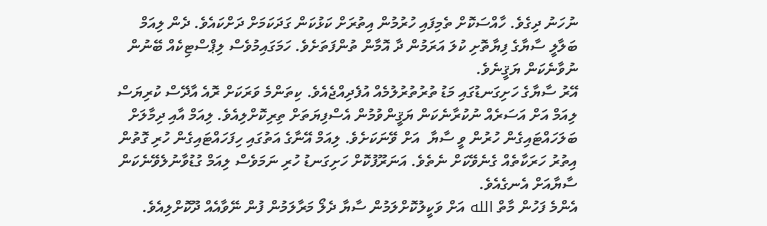ނުހަނު ދިގެވެ. ހާއްސަކޮށް ތެމިފައި ހުރުމުން އިތުރަށް ކަޅުކަން ގަދަކަމަށް ދަށްކައެވެ. ދެން ލިއަމް ބަލާލީ ސާޔާގެ ފިޔާތޮށި ކުލަ އަރަމުން ދާ އޮމާން ތުންފަތަށެވެ. ހަމަގައިމުވެސް ލިޕްސްޓިކެއް ބޭނުން ނުވާނެކަން ޔަޤީނެވެ.
އޭރު ސާޔާގެ ހަށިގަނޑުގައި މަޑު ތުރުތުރުލުމެއް އުފެދިއްޖެއެވެ. ކިތަންމެ ވަރަކަށް ރޮއެ އާދޭސް ކުރިޔަސް ލިއަމް އަށް އަސަރެއް ނުކުރާނެކަން ޔަޤީންވުމުން އެސްފިޔަތަށް ތިރިކޮށްލިއެވެ. ލިއަމް އާއި ދިމާލަށް ބަލަހައްޓައިގެން ހުރުން ވީ ސާޔާ  އަށް ވޭނަކަށެވެ. ލިއަމް އޭނާގެ އަތުގައި ހިފަހައްޓައިގެން ހުރި ގޮތުން އިތުރު ހަރަކާތެއް ގެނެވޭކަށް ނެތެވެ. އަނަރޫފުކޮށް ހަށިގަނޑު ހުރި ނަމަވެސް ލިއަމް ގުޑުވާނުލެވޭނެކަން ސާޔާއަށް އެނގެއެވެ.
އެންމެ ފަހުން މާތް الله އަށް ވަކީލުކޮށްލަމުން ސާޔާ ދެލޯ މަރާލަމުން ފުން ނޭވާއެއް ދޫކޮށްލިއެވެ.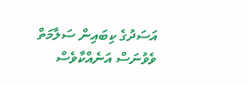އަސަދުގެ ކިބައިން ސަލާމަތް ވެވުނަސް އަނެއްކާވެސް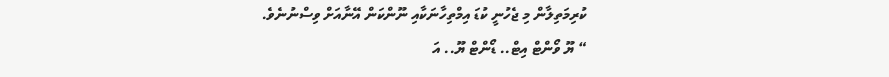ކުރިމަތިލާން މި ޖެހުނީ ކުޑަ އިމްތިހާނަކާއި ނޫންކަން އޭނާއަށް ވިސްނުނެވެ.
“ ޔޫ ވޯންޓް އިޓް.. ޑޯންޓް ޔޫ.. އަ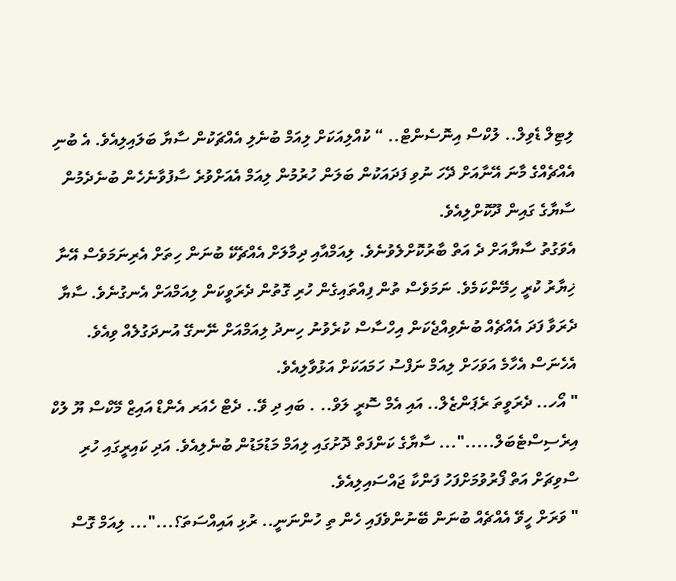ލިޓިލް ޑެވިލް.. ލުކްސް އިނޮސެންޓް.. “ ކުއްލިއަކަށް ލިއަމް ބުނެލި އެއްޗަކުން ސާޔާ ބަލައިލިއެވެ. އެ ބުނި އެއްޗެއްގެ މާނަ އޭނާއަށް ދޭހަ ނުވި ފަދައަކުން ބަލަން ހުރުމުން ލިއަމް އެއަށްވުރެ ސާފުވާނެހެން ބުނެދެމުން ސާޔާގެ ގައިން ދޫކޮށްލިއެވެ.
އެވަގުތު ސާޔާއަށް ދެ އަތް ބާރުކޮށްލެވުނެވެ. ލިއަމްއާއި ދިމާލަށް އެއްޗެކޭ ބުނަން ހިތަށް އެރިނަމަވެސް އޭނާ ޚިޔާރު ކުރީ ހިމޭންކަމެވެ. ނަމަވެސް ތުން ފިއްތައިގެން ހުރި ގޮތުން ދެރަވީކަން ލިއަމްއަށް އެނގުނެވެ. ސާޔާ ދެރަވާ ފަދަ އެއްޗެއް ބުނެވިއްޖެކަން އިހްސާސް ކުރެވުނު ހިނދު ލިއަމްއަށް ނޭނގޭ އުނދަގުލެއް ވިއެވެ. އެހެނަސް އެހާމެ އަވަހަށް ލިއަމް ނަފްސު ހަމައަކަށް އަޅުވާލިއެވެ.
" އޯހ.. ދެރަވީތަ ރެޕަންޒެލް.. އައި އެމް ސޮރީ ލަވް.. . ބައި ދި ވޭ.. ދެޓް ހެއަރ އެންޑް އައިޒް މޭކްސް ޔޫ ލުކް އިރެސިސްޓެބަލް....."... ސާޔާގެ ކަންފަތް ދޮށުގައި ލިއަމް މަޑުމަޑުން ބުނެލިއެވެ. އަދި ކައިރީގައި ހުރި ސްވިޗަށް އަތް ފޯރުވުމަށްފަހު ފަންކާ ޖައްސައިލިއެވެ.
" ވަރަށް ހީވޭ އެއްޗެއް ބުނަން ބޭނުންވެފައި ހެން ތި ހުންނަނީ.. ރުޅި އައިއްސަތަ؟..."... ލިއަމް ގޮސް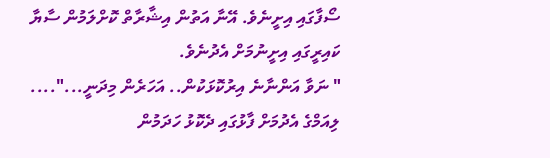ސޯފާގައި އިށީނެވެ. އޭނާ އަތުން އިޝާރާތް ކޮށްލަމުން ސާޔާ ކައިރީގައި އިށީނުމަށް އެދުނެވެ.
" ނަވާ އަންނާނެ އިރުކޮޅަކުން.. އަހަރެން މިދަނީ...".... ލިއަމްގެ އެދުމަށް ފާޅުގައި ދެކޮޅު ހަދަމުން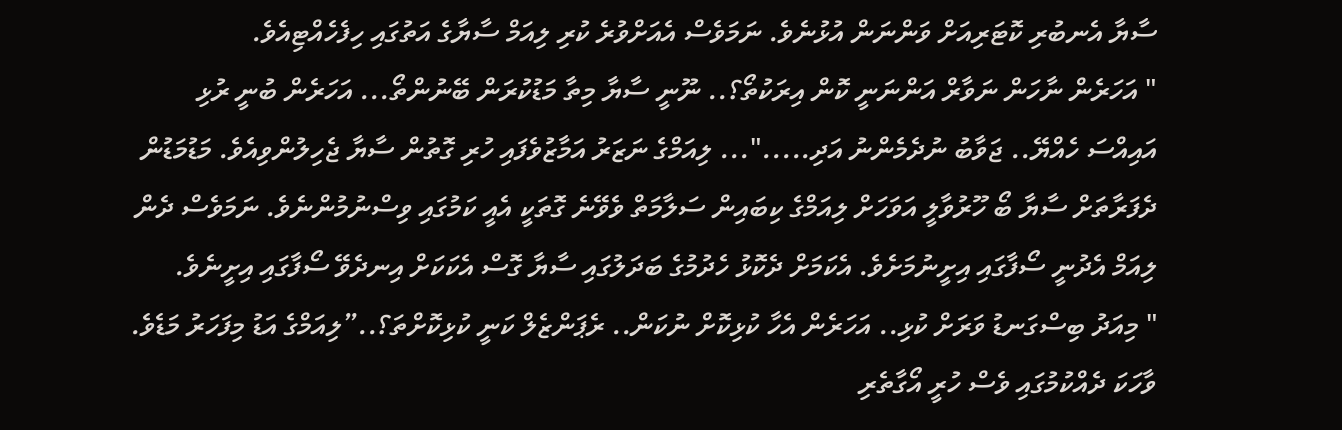ސާޔާ އެނބުރި ކޮޓަރިއަށް ވަންނަން އުޅުނެވެ. ނަމަވެސް އެއަށްވުރެ ކުރި ލިއަމް ސާޔާގެ އަތުގައި ހިފެހެއްޓިއެވެ.
" އަހަރެން ނާހަން ނަވާރް އަންނަނީ ކޮން އިރަކުތޯ؟.. ނޫނީ ސާޔާ މިތާ މަޑުކުރަން ބޭނުންތޯ... އަހަރެން ބުނީ ރުޅި އައިއްސަ ހެއްޔޭ.. ޖަވާބު ނުދެމެންނު އަދި....."... ލިއަމްގެ ނަޒަރު އަމާޒުވެފައި ހުރި ގޮތުން ސާޔާ ޖެހިލުންވިއެވެ. މަޑުމަޑުން ދެފަރާތަށް ސާޔާ ބޯ ހޫރުވާލީ އަވަހަށް ލިއަމްގެ ކިބައިން ސަލާމަތް ވެވޭނެ ގޮތަކީ އެއީ ކަމުގައި ވިސްނުމުންނެވެ. ނަމަވެސް ދެން ލިއަމް އެދުނީ ސޯފާގައި އިށީނުމަށެވެ. އެކަމަށް ދެކޮޅު ހެދުމުގެ ބަދަލުގައި ސާޔާ ގޮސް އެކަކަށް އިނދެވޭ ސޯފާގައި އިށީނެވެ.
" މިއަދު ބިސްގަނޑު ވަރަށް ކުޅި.. އަހަރެން އެހާ ކުޅިކޮށް ނުކަން.. ރެޕަންޒެލް ކަނީ ކުޅިކޮށްތަ؟..”ލިއަމްގެ އަޑު މިފަހަރު މަޑެވެ. ވާހަކަ ދެއްކުމުގައި ވެސް ހުރީ އޯގާތެރި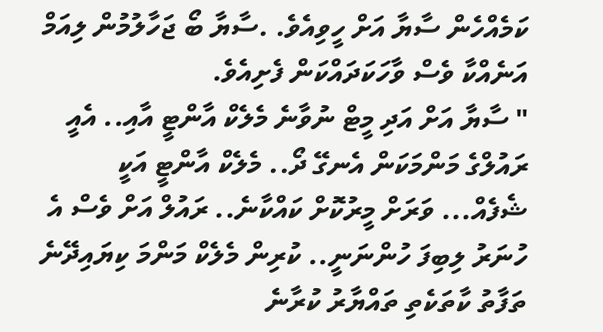ކަމެއްހެން ސާޔާ އަށް ހީވިއެވެ. .ސާޔާ ބޯ ޖަހާލުމުން ލިއަމް އަނެއްކާ ވެސް ވާހަކަދައްކަން ފެށިއެވެ.
" ސާޔާ އަށް އަދި މީޓް ނުވާނެ މެލެކް އާންޓީ އާއި.. އެއީ ރައުލްގެ މަންމަކަން އެނގޭ ދޯ.. މެލެކް އާންޓީ އަކީ ޝެފެއް... ވަރަށް މީރުކޮށް ކައްކާނެ.. ރައުލް އަށް ވެސް އެ ހުނަރު ލިބިފަ ހުންނަނީ.. ކުރިން މެލެކް މަންމަ ކިޔައިދޭނެ ތަފާތު ކާތަކެތި ތައްޔާރު ކުރާނެ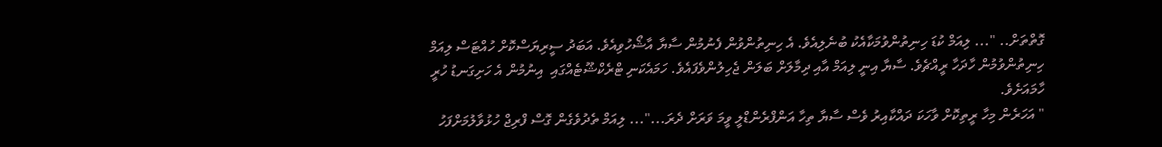ގޮތްތަށް.. "... ލިއަމް ކުޑަ ހިނިތުންވުމަކާއެކު ބުނެލިއެވެ. އެ ހިނިތުންވުން ފެނުމުން ސާޔާ އާޝޯހުވިއެވެ. އަބަދު ސީރިޔަސްކޮށް ހުއްޓަސް ލިއަމް ހިނިތުންވުމުން ހާދަހާ ރީއްޗެވެ. ސާޔާ އިނީ ލިއަމް އާއި ދިމާލަށް ބަލަން ޖެހިލުންވެފައެވެ. ހަމައެކަނި ޓްރެކްޝޫޓެއްގައި  އިނުމުން އެ ހަށިގަނޑު ހުރީ ހާމައަށެވެ.
" އަހަރެން މިހާ ރީތިކޮށް ވާހަކަ ދައްކާއިރު ވެސް ސާޔާ ތިހާ އަންފްރެންޑްލީ ވީމަ ވަރަށް ދެރަ..."... ލިއަމް ތެދުވެގެން ގޮސް ފްރިޖް ހުޅުވާލުމަށްފަހު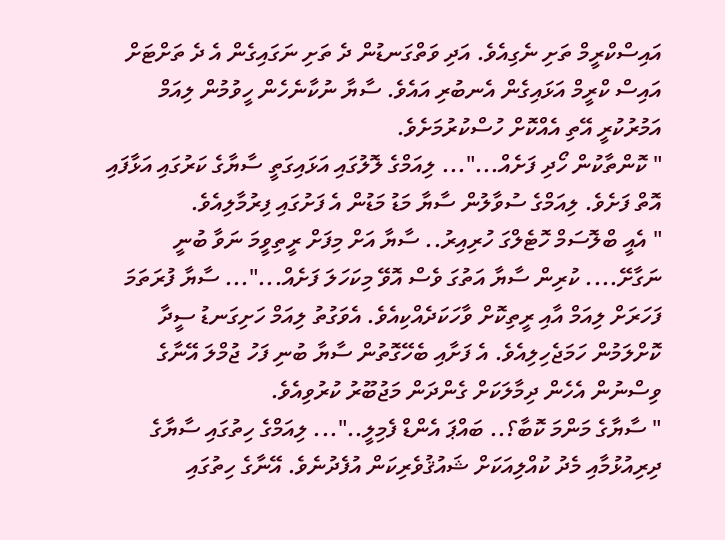އައިސްކްރީމް ތަށި ނެގިއެވެ. އަދި ވަތްގަނޑުން ދެ ތަށި ނަގައިގެން އެ ދެ ތަށްޓަށް އައިސް ކްރީމް އަޅައިގެން އެނބުރި އައެވެ. ސާޔާ ނުކާނެހެން ހީވުމުން ލިއަމް އަމުރުކުރީ އޭތި އެއްކޮށް ހުސްކުރުމަށެވެ.
" ކޮންތާކުން ހޯދި ފަށެއް..."... ލިއަމްގެ ލޮލުގައި އަޅައިގަތީ ސާޔާގެ ކަރުގައި އަޅާފައި އޮތް ފަށެވެ. ލިއަމްގެ ސުވާލުން ސާޔާ މަޑު މަޑުން އެ ފަށުގައި ފިރުމާލިއެވެ.
" އެއީ ބްލޮސަމް ހޮޓެލްގަ ހުރިއިރު.. ސާޔާ އަށް މިފަށް ރީތިވީމަ ނަވާ ބުނީ ނަގާށޭ.... ކުރިން ސާޔާ އަތުގަ ވެސް އޮވޭ މިކަހަލަ ފަށެއް..."... ސާޔާ ފުރަތަމަ ފަހަރަށް ލިއަމް އާއި ރީތިކޮށް ވާހަކަދެއްކިއެވެ. އެވަގުތު ލިއަމް ހަށިގަނޑު ސީދާ ކޮށްލަމުން ހަމަޖެހިލިއެވެ. އެ ފަށާއި ބެހޭގޮތުން ސާޔާ ބުނި ފަހު ޖުމްލަ އޭނާގެ ވިސްނުން އެހެން ދިމާލަކަށް ގެންދަން މަޖުބޫރު ކުރުވިއެވެ.
" ސާޔާގެ މަންމަ ކޮބާ؟.. ބައްޕަ އެންޑް ފެމިލީ.."... ލިއަމްގެ ހިތުގައި ސާޔާގެ ދިރިއުޅުމާއި މެދު ކުއްލިއަކަށް ޝައުޤުވެރިކަން އުފެދުނެވެ. އޭނާގެ ހިތުގައި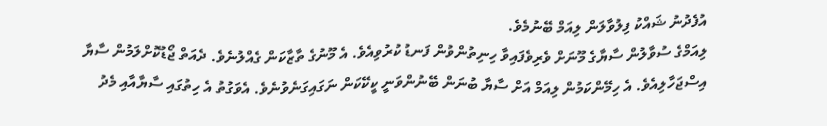އުފެދުނު ޝައްކު ފިލުވާލަން ލިއަމް ބޭނުމެވެ.
ލިއަމްގެ ސުވާލުން ސާޔާގެ މޫނަށް ވެރިވެފައިވާ ހިނިތުންވުން ފަނޑު ކުރުވިއެވެ. އެ މޫނުގެ ތާޒާކަން ގެއްލުނެވެ. ދެއަތް ޖޯޑުކޮށްލަމުން ސާޔާ އިސްޖަހާލިއެވެ. އެ ހިމޭންކަމުން ލިއަމް އަށް ސާޔާ ބުނަން ބޭނުންވަނީ ކީކޭކަން ނަގައިގަނެވުނެވެ. އެވަގުތު އެ ހިތުގައި ސާޔާއާއި މެދު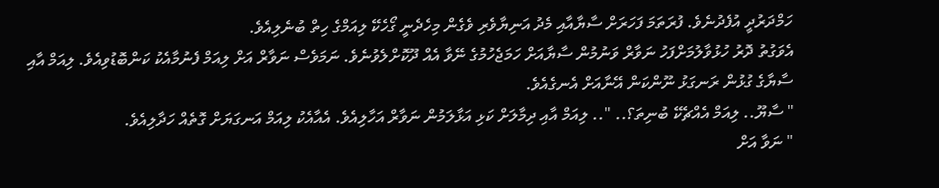ހަމްދަރުދީ އުފެދުނެވެ. ފުރަތަމަ ފަހަރަށް ސާޔާއާއި މެދު އަނިޔާވެރި ވެގެން މިހެދެނީ ގޯހެކޭ ލިއަމްގެ ހިތް ބުނެލިއެވެ.
އެވަގުތު ދޮރު ހުޅުވާލުމަށްފަހު ނަވާރް ވަނުމުން ސާޔާއަށް ހަމަޖެހުމުގެ ނޭވާ އެއް ދޫކޮށްލެވުނެވެ. ނަމަވެސް ނަވާރް އަށް ލިއަމް ފެނުމާއެކު ކަންބޮޑުވިއެވެ. ލިއަމް އާއި ސާޔާގެ ގުޅުން ރަނގަޅު ނޫންކަން އޭނާއަށް އެނގެއެވެ.
" ސާޔޫ.. ލިއަމް އެއްޗެކޭ ބުނިތަ؟.. ".. ލިއަމް އާއި ދިމާލަށް ކަޅި އަޅާލަމުން ނަވާރް އަހާލިއެވެ. އެއާއެކު ލިއަމް އަނގަޔަށް ގޮތެއް ހަދާލިއެވެ.
" ނަވާ އަށް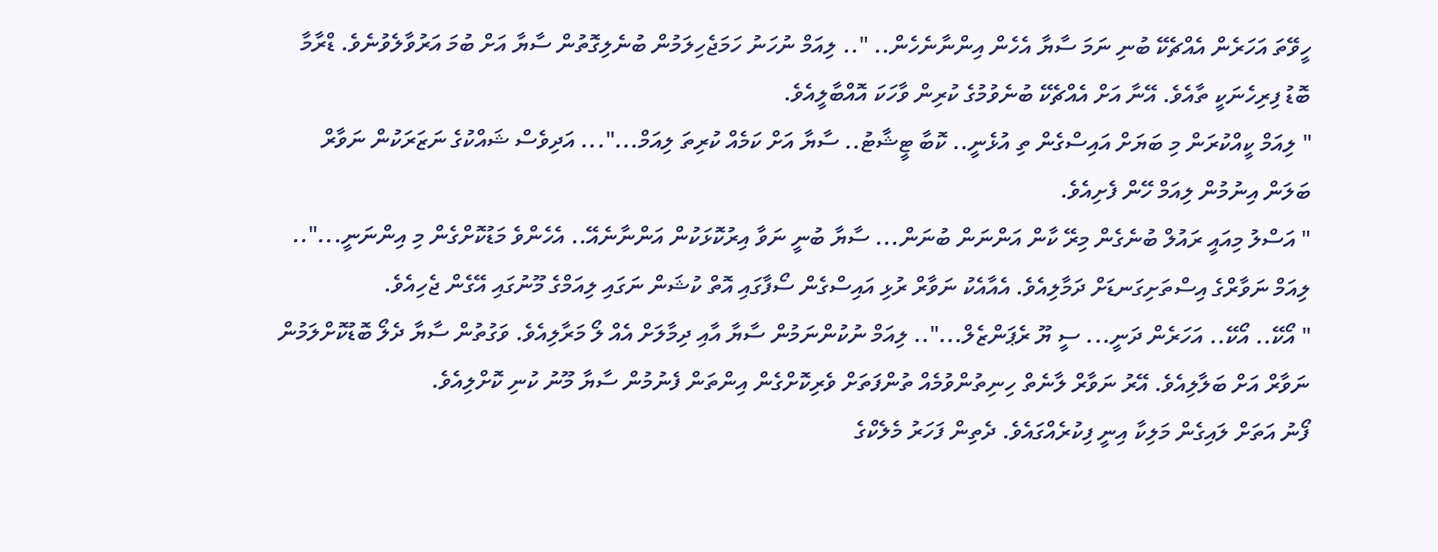ހީވޭތަ އަހަރެން އެއްޗެކޭ ބުނި ނަމަ ސާޔާ އެހެން އިންނާނެހެން.. ".. ލިއަމް ނުހަނު ހަމަޖެހިލަމުން ބުނެލިގޮތުން ސާޔާ އަށް ބުމަ އަރުވާލެވުނެވެ. ޑްރާމާ ބޮޑު ފިރިހެނަކީ ތާއެވެ. އޭނާ އަށް އެއްޗެކޭ ބުނެވުމުގެ ކުރިން ވާހަކަ އޮއްބާލީއެވެ.
" ލިއަމް ކީއްކުރަން މި ބަޔަށް އައިސްގެން ތި އުޅެނީ.. ކޮބާ ޓީޝާޓު.. ސާޔާ އަށް ކަމެއް ކުރިތަ ލިއަމް..."... އަދިވެސް ޝައްކުގެ ނަޒަރަކުން ނަވާރް ބަލަން އިނުމުން ލިއަމް ހޭން ފެށިއެވެ.
" އަސްލު މިއައީ ރައުލް ބުނެގެން މިރޭ ކާން އަންނަން ބުނަން... ސާޔާ ބުނީ ނަވާ އިރުކޮޅަކުން އަންނާނެއޭ.. އެހެންވެ މަޑުކޮށްގެން މި އިންނަނީ...".. ލިއަމް ނަވާރްގެ އިސްތަށިގަނޑަށް ދަމާލިއެވެ. އެއާއެކު ނަވާރް ރުޅި އައިސްގެން ސޯފާގައި އޮތް ކުޝަން ނަގައި ލިއަމްގެ މޫނުގައި އޭގެން ޖެހިއެވެ.
" އޯކޭ.. އޯކޭ.. އަހަރެން ދަނީ... ސީ ޔޫ ރެޕަންޒެލް...".. ލިއަމް ނުކުންނަމުން ސާޔާ އާއި ދިމާލަށް އެއް ލޯ މަރާލިއެވެ. ވަގުތުން ސާޔާ ދެލޯ ބޮޑުކޮށްލަމުން ނަވާރް އަށް ބަލާލިއެވެ. އޭރު ނަވާރް ލާނެތް ހިނިތުންވުމެއް ތުންފަތަށް ވެރިކޮށްގެން އިންތަން ފެނުމުން ސާޔާ މޫނު ކުނި ކޮށްލިއެވެ.
ފޯނު އަތަށް ލައިގެން މަލިކާ އިނީ ފިކުރެއްގައެވެ. ދެތިން ފަހަރު މެލެކްގެ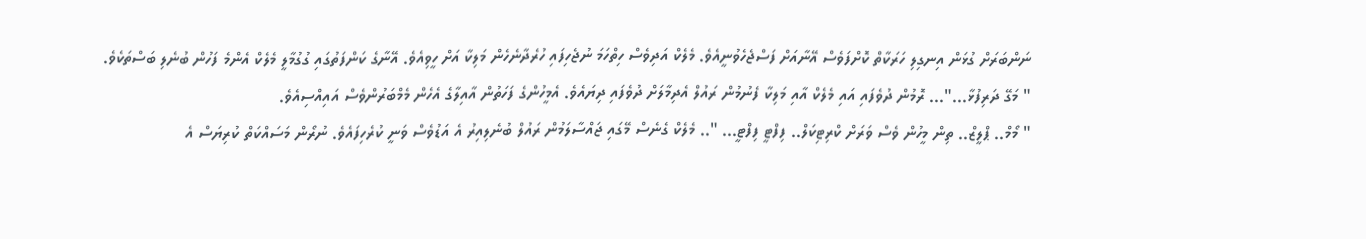ނަންބަރަށް ގުޅަން އިނގިލި ހަރަކާތް ކޮށްފަވެސް އޭނާއަށް ފަސްޖެހެވުނީއެވެ. މެލެކް އަދިވެސް ހިތްހަމަ ނުޖެހިފައި ހުރެދާނެހެން މަލިކާ އަށް ހީވިއެވެ. އޭނާގެ ކަންފަތުގައި ގުގުމާލީ މެލެކް އެންމެ ފަހުން ބުނެލި ބަސްތަކެވެ.
" މަގޭ ދަރިފުޅާ..."... ރޮމުން ދުވެފައި އައި މެލެކް އާއި މަލިކާ ފެނުމުން ރައުލް އެދިމާލަށް ދުވެފައި ދިޔައެވެ. އެމީހުންގެ ފަހަތުން އާއިލާގެ އެހެން މެމްބަރުންވެސް އައިއްސިއެވެ.
" މޯމް.. ޕްލީޒް.. ތިން މީހުން ވެސް ވަރަށް ކްރިޓިކަލް.. ފިފްޓީ ފިފްޓީ... ".. މެލެކް ގެނެސް މޭގައި ޖައްސާލަމުން ރައުލް ބުނެލިއިރު އެ އަޑުވެސް ވަނީ ކުރެހިފައެވެ. ނުރޯން މަސައްކަތް ކުރިޔަސް އެ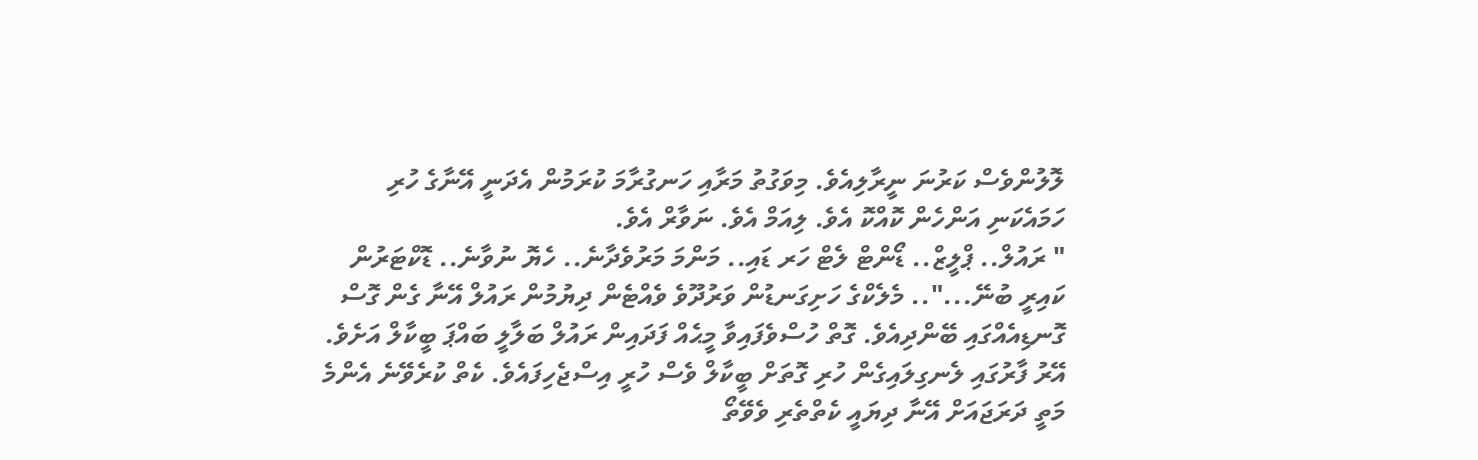ލޮލުންވެސް ކަރުނަ ނީރާލިއެވެ. މިވަގުތު މަރާއި ހަނގުރާމަ ކުރަމުން އެދަނީ އޭނާގެ ހުރި ހަމައެކަނި އަންހެން ކޮއްކޮ އެވެ. ލިއަމް އެވެ. ނަވާރް އެވެ.
" ރައުލް.. ޕްލީޒް.. ޑޯންޓް ލެޓް ހަރ ޑައި.. މަންމަ މަރުވެދާނެ.. ހެޔޮ ނުވާނެ.. ޑޮކްޓަރުން ކައިރީ ބުނޭ...".. މެލެކްގެ ހަށިގަނޑުން ވަރުދޫވެ ވެއްޓެން ދިޔުމުން ރައުލް އޭނާ ގެން ގޮސް ގޮނޑިއެއްގައި ބޭންދިއެވެ. ގޮތް ހުސްވެފައިވާ މީޙެއް ފަދައިން ރައުލް ބަލާލީ ބައްޕަ ބީކާލް އަށެވެ. އޭރު ފާރުގައި ލެނގިލައިގެން ހުރި ގޮތަށް ބީކާލް ވެސް ހުރީ އިސްޖެހިފައެވެ. ކެތް ކުރެވޭނެ އެންމެ މަތީ ދަރަޖައަށް އޭނާ ދިޔައީ ކެތްތެރި ވެވޭތޯ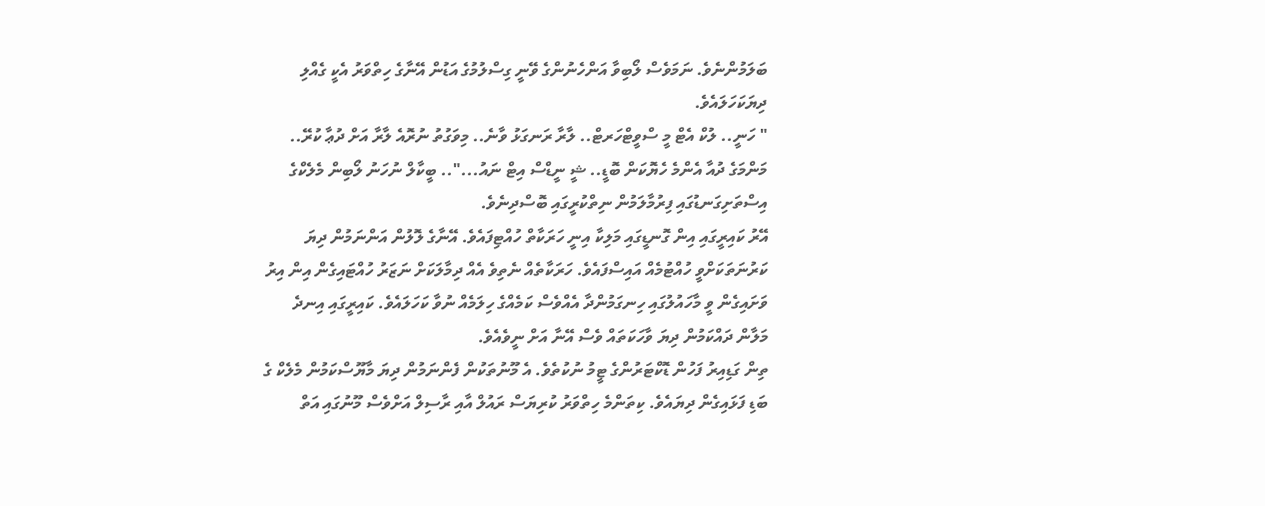ބަލަމުންނެވެ. ނަމަވެސް ލޯބިވާ އަންހެނުންގެ ވޭނީ ގިސްލުމުގެ އަޑުން އޭނާގެ ހިތްވަރު އެކީ ގެއްލި ދިޔަކަހަލައެވެ.
" ހަނީ.. ލުކް އެޓް މީ ސްވީޓްހަރޓް.. ލާރާ ރަނގަޅު ވާނެ.. މިވަގުތު ނުރޮއެ ލާރާ އަށް ދުޢާ ކުރޭ.. މަންމަގެ ދުއާ އެންމެ ހެޔޮކަން ބޮޑީ.. ޝީ ނީޑްސް އިޓް ނައު...".. ބީކާލް ނުހަނު ލޯބިން މެލެކްގެ އިސްތަށިގަނޑުގައި ފިރުމާލަމުން ނިތްކުރީގައި ބޮސްދިނެވެ.
އޭރު ކައިރީގައި އިން ގޮނޑީގައި މަލިކާ އިނީ ހަރަކާތް ހުއްޓިފައެވެ. އޭނާގެ ލޮލުން އަންނަމުން ދިޔަ ކަރުނަތަކަށްވީ ހުއްޓުމެއް އައިސްފައެވެ. ހަރަކާތެއް ނެތިވެ އެއް ދިމާލަކަށް ނަޒަރު ހުއްޓައިގެން އިން އިރު ވަށައިގެން ވީ މާހައުލުގައި ހިނގަމުންދާ އެއްވެސް ކަމެއްގެ ހިލަމެއް ނުވާ ކަހަލައެވެ. ކައިރީގައި އިނދެ މަލާން ދައްކަމުން ދިޔަ ވާހަކަތައް ވެސް އޭނާ އަށް ނީވެއެވެ.
ތިން ގަޑިއިރު ފަހުން ޑޮކްޓަރުންގެ ޓީމު ނުކުތެވެ. އެ މޫނުތަކުން ފެންނަމުން ދިޔަ މާޔޫސްކަމުން މެލެކް ގެ ބަޑި ފަޅައިގެން ދިޔައެވެ. ކިތަންމެ ހިތްވަރު ކުރިޔަސް ރައުލް އާއި ރާސިލް އަށްވެސް މޫނުގައި އަތް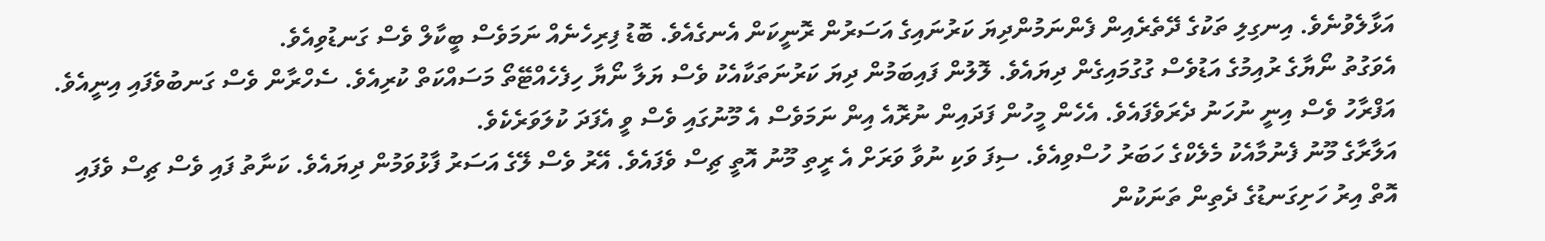އަޅާލެވުނެވެ. އިނގިލި ތަކުގެ ދޭތެރެއިން ފެންނަމުންދިޔަ ކަރުނައިގެ އަސަރުން ރޮނީކަން އެނގެއެވެ. ބޮޑު ފިރިހެނެއް ނަމަވެސް ބީކާލް ވެސް ގަނޑުވިއެވެ.
އެވަގުތު ނޯޔާގެ ރުއިމުގެ އަޑުވެސް ގުގުމައިގެން ދިޔައެވެ. ލޮލުން ފައިބަމުން ދިޔަ ކަރުނަތަކާއެކު ވެސް ޔަލާ ނޯޔާ ހިފެހެއްޓޭތޯ މަސައްކަތް ކުރިއެވެ. ސެހްރާން ވެސް ގަނބުވެފައި އިނީއެވެ. އަފްރާހު ވެސް އިނީ ނުހަނު ދެރަވެފައެވެ. އެހެން މީހުން ފަދައިން ނުރޮއެ އިން ނަމަވެސް އެ މޫނުގައި ވެސް ވީ އެފަދަ ކުލަވަރެކެވެ.
އަލާރާގެ މޫނު ފެނުމާއެކު މެލެކްގެ ހަބަރު ހުސްވިއެވެ. ސިފަ ވަކި ނުވާ ވަރަށް އެ ރީތި މޫނު އޮތީ ޗިސް ވެފައެވެ. އޭރު ވެސް ލޭގެ އަސަރު ފާޅުވަމުން ދިޔައެވެ. ކަނާތު ފައި ވެސް ޗިސް ވެފައި އޮތް އިރު ހަށިގަނޑުގެ ދެތިން ތަނަކުން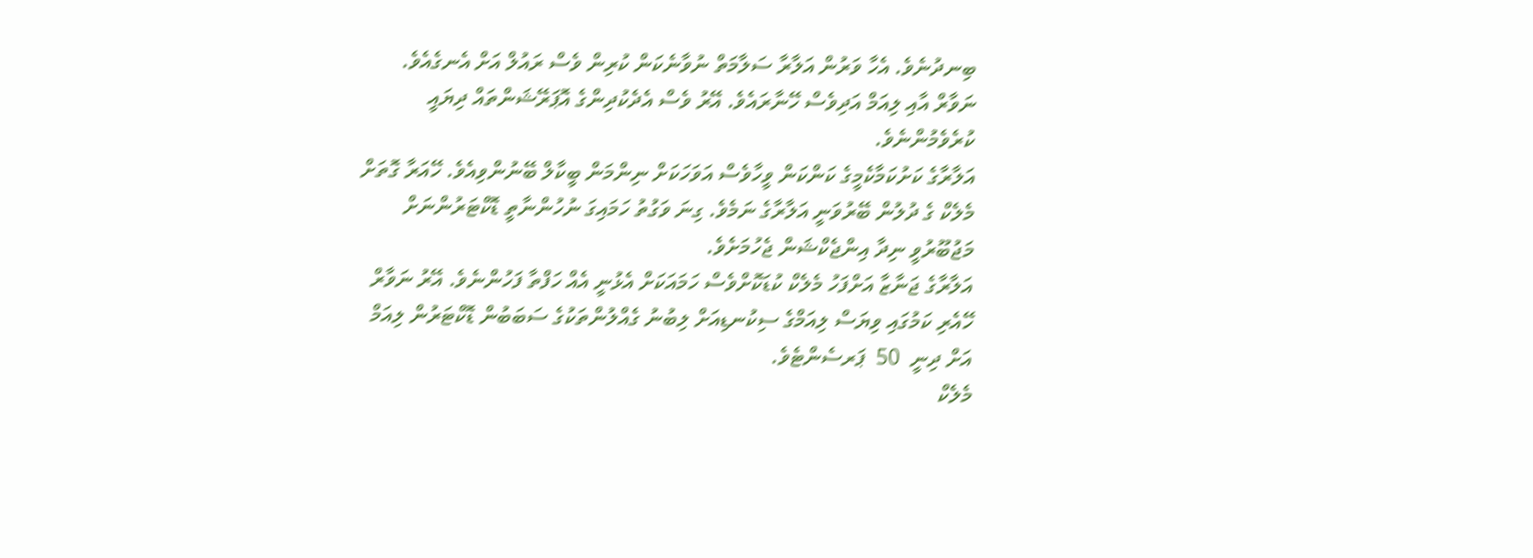ބިނދުނެވެ. އެހާ ވަރުން އަލާރާ ސަލާމަތް ނުވާނެކަން ކުރިން ވެސް ރައުލް އަށް އެނގެއެވެ.
ނަވާރް އާއި ލިއަމް އަދިވެސް ހޭނާރައެވެ. އޭރު ވެސް އެދެކުދިންގެ އޮޕަރޭޝަންތައް ދިޔައީ ކުރެވެމުންނެވެ.
އަލާރާގެ ކަށުކަމާކެމީގެ ކަންކަން ވީހާވެސް އަވަހަކަށް ނިންމަން ބީކާލް ބޭނުންވިއެވެ. ހޭއަރާ ގޮތަށް މެލެކް ގެ ދުލުން ބޭރުވަނީ އަލާރާގެ ނަމެވެ. ގިނަ ވަގުތު ހަމައިގަ ނުހުންނާތީ ޑޮކްޓަރުންނަށް މަޖުބޫރުވީ ނިދާ އިންޖެކްޝަން ޖެހުމަށެވެ.
އަލާރާގެ ޖަނާޒާ އަށްފަހު މެލެކް ކުޑަކޮށްވެސް ހަމައަކަށް އެޅުނީ އެއް ހަފްތާ ފަހުންނެވެ. އޭރު ނަވާރް ހޭއެރި ކަމުގައި ވިޔަސް ލިއަމްގެ ސިކުނޑިއަށް ލިބުނު ގެއްލުންތަކުގެ ސަބަބުން ޑޮކްޓަރުން ލިއަމް އަށް ދިނީ  50  ޕަރސެންޓެވެ.
މެލެކް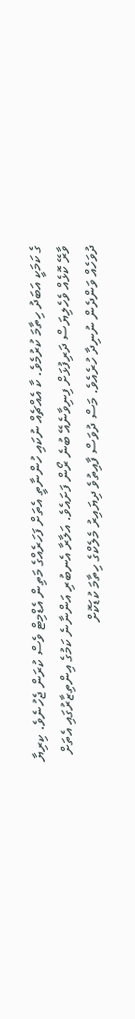ގެ ކަމަކީ އަބަދު ހިތާމަ ކުރުމެވެ. ކާ އެއްޗެއް ނުކައި ހުންނާތީ އެތަށް ފަހަރެއްގެ މަތިން އެޑްމިޓް ވެސް ކުރަން ޖެހުނެވެ. ކިރިޔާ ވާރޭ ކޮޅެއް ވެހެލިޔަސް ދަރިފުޅަށް ފިނިވާނެއޭ ބުނެ ރޯން ފަށައެވެ. އަލާރާ އެނބުރި އަންނާނެ ކަމުގެ އިންތިޒާރުގައި އެތަށް ދުވަހެއް ވަންދެން ނުނިދާ ހުރެއެވެ. މަސް ދުވަސް ފާއިތުވެ ދިޔައިރު މެލެކްގެ ހިތާމަ ކުޑަކޮށް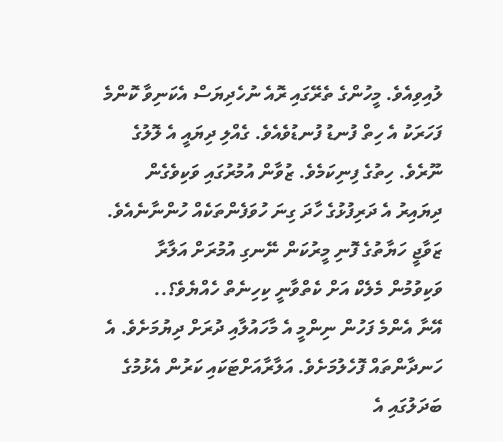ލުއިވިއެވެ. މީހުންގެ ތެރޭގައި ރޮއެ ނުހެދިޔަސް އެކަނިވާ ކޮންމެ ފަހަރަކު އެ ހިތް ފުނޑު ފުނޑުވެއެވެ. ގެއްލި ދިޔައީ އެ ލޮލުގެ ނޫރެވެ. ހިތުގެ ފިނިކަމެވެ. ޒުވާން އުމުރުގައި ވަކިވެގެން ދިޔައިރު އެ ދަރިފުޅުގެ ހާދަ ގިނަ ހުވަފެންތަކެއް ހުންނާނެއެވެ. ޒަވާޖީ ހަޔާތުގެ ފޮނި މީރުކަން ނޭނގި އުމުރަށް އަލާރާ ވަކިވުމުން މެލެކް އަށް ކެތްވާނީ ކިހިނެތް ހެއްޔެވެ؟..
އޭނާ އެންމެ ފަހުން ނިންމީ އެ މާހައުލާއި ދުރަށް ދިޔުމަށެވެ. އެ ހަނދާންތައް ފޮހެލުމަށެވެ. އަލާރާއަށްޓަކައި ކަރުން އެޅުމުގެ ބަދަލުގައި އެ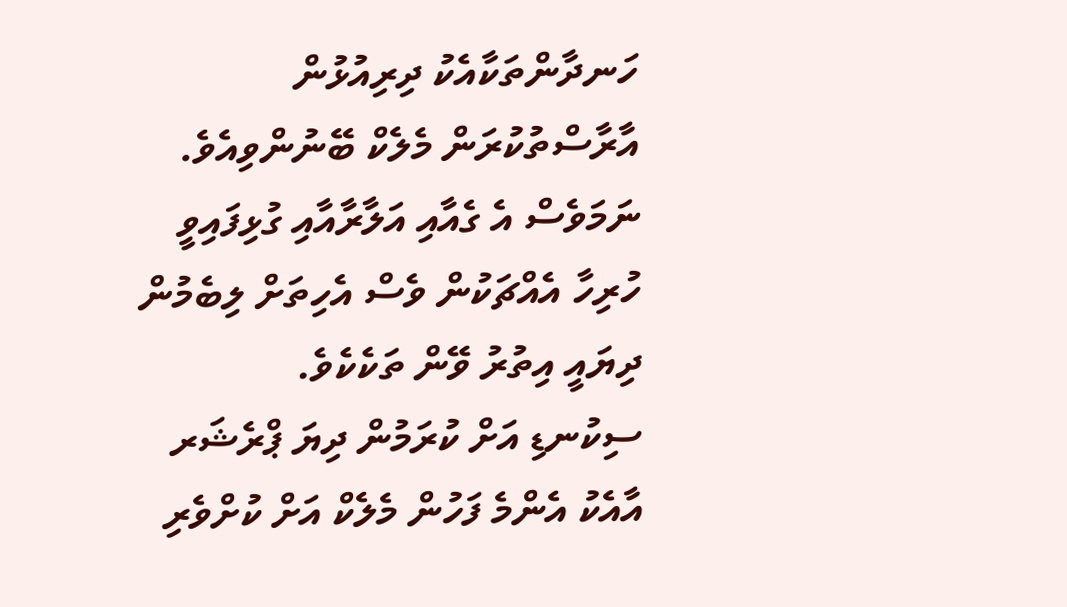ހަނދާންތަކާއެކު ދިރިއުޅުން އާރާސްތުކުރަން މެލެކް ބޭނުންވިއެވެ. ނަމަވެސް އެ ގެއާއި އަލާރާއާއި ގުޅިފައިވީ ހުރިހާ އެއްޗަކުން ވެސް އެހިތަށް ލިބެމުން ދިޔައީ އިތުރު ވޭން ތަކެކެވެ.
ސިކުނޑި އަށް ކުރަމުން ދިޔަ ޕްރެޝަރ އާއެކު އެންމެ ފަހުން މެލެކް އަށް ކުށްވެރި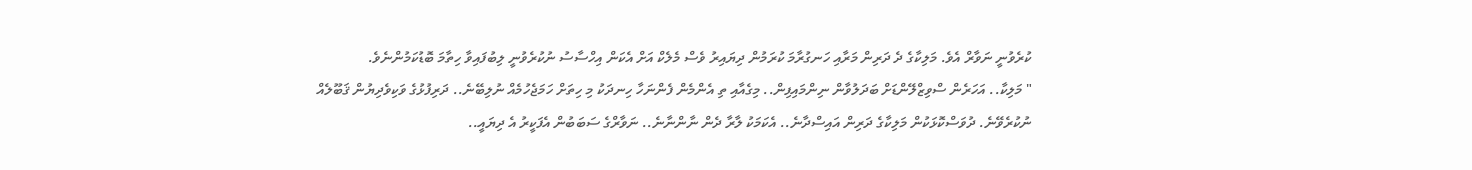ކުރެވުނީ ނަވާރް އެވެ. މަލިކާގެ ދެ ދަރިން މަރާއި ހަނގުރާމަ ކުރަމުން ދިޔައިރު ވެސް މެލެކް އަށް އެކަން އިހްސާސު ނުކުރެވުނީ ލިބުފައިވާ ހިތާމަ ބޮޑުކަމުންނެވެ.
" މަލިކާ.. އަހަރެން ސްވިޒްލޭންޑަށް ބަދަލުވާން ނިންމައިފިން.. މިގެއާއި ތި އެންމެން ފެންނަހާ ހިނދަކު މި ހިތަށް ހަމަޖެހުމެއް ނުލިބޭނެ.. ދަރިފުޅުގެ ވަކިވެދިޔުން ޤަބޫލެއް ނުކުރެވޭނެ. ދުވަސްކޮޅަކުން މަލިކާގެ ދަރިން އައިސްދާނެ.. އެކަމަކު ލާރާ ދެން ނާންނާނެ.. ނަވާރްގެ ސަބަބުން އެފަކީރު އެ ދިޔައީ..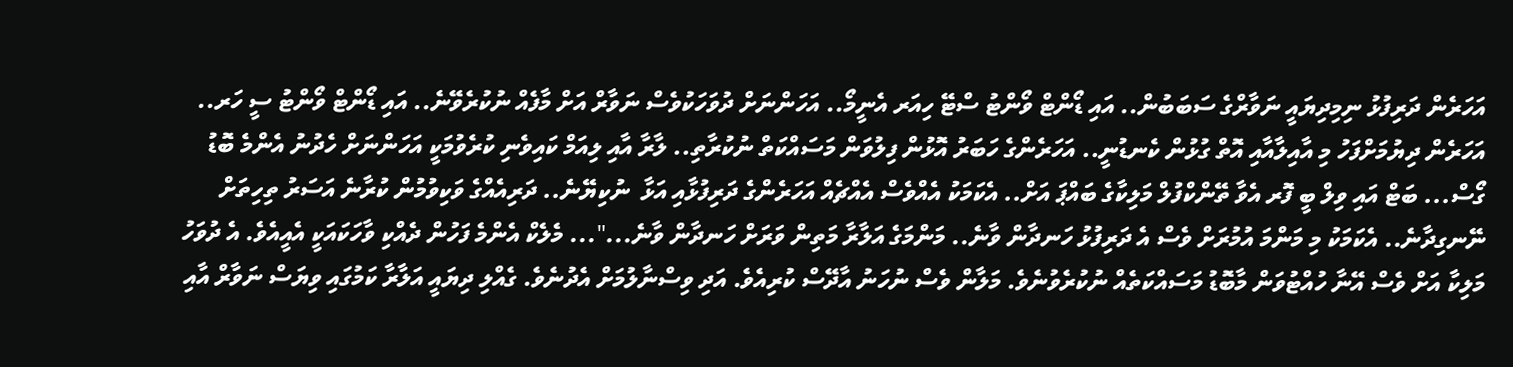އަހަރެން ދަރިފުޅު ނިމިދިޔައީ ނަވާރްގެ ސަބަބުން.. އައި ޑޯންޓް ވޯންޓު ސްޓޭ ހިއަރ އެނީމޯ.. އަހަންނަށް ދުވަހަކުވެސް ނަވާރް އަށް މާފެއް ނުކުރެވޭނެ.. އައި ޑޯންޓް ވޯންޓު ސީ ހަރ.. އަހަރެން ދިޔުމަށްފަހު މި އާއިލާއާއި އޮތް ގުޅުން ކެނޑުނީ.. އަހަރެންގެ ހަބަރު އޮޅުން ފިލުވަން މަސައްކަތް ނުކުރާތި.. ލާރާ އާއި ލިއަމް ކައިވެނި ކުރެވުމަކީ އަހަންނަށް ހެދުނު އެންމެ ބޮޑު ގޯސް... ބަޓް އައި ވިލް ބީ ފޮރ އެވާ ތޭންކްފުލް މަލިކާގެ ބައްޕަ އަށް.. އެކަމަކު އެއްވެސް އެއްޗެއް އަހަރެންގެ ދަރިފުޅާއި އަޅާ  ނުކިޔޭނެ.. ދަރިއެއްގެ ވަކިވުމުން ކުރާނެ އަސަރު ތިހިތަށް ނޭނގިދާނެ.. އެކަމަކު މި މަންމަ އުމުރަށް ވެސް އެ ދަރިފުޅު ހަނދާން ވާނެ.. މަންމަގެ އަލާރާ މަތިން ވަރަށް ހަނދާން ވާނެ..."... މެލެކް އެންމެ ފަހުން ދެއްކި ވާހަކައަކީ އެއީއެވެ. އެ ދުވަހު މަލިކާ އަށް ވެސް އޭނާ ހުއްޓުވަން މާބޮޑު މަސައްކަތެއް ނުކުރެވުނެވެ. މަލާން ވެސް ނުހަނު އާދޭސް ކުރިއެވެ. އަދި ވިސްނާލުމަށް އެދުނެވެ. ގެއްލި ދިޔައީ އަލާރާ ކަމުގައި ވިޔަސް ނަވާރް އާއި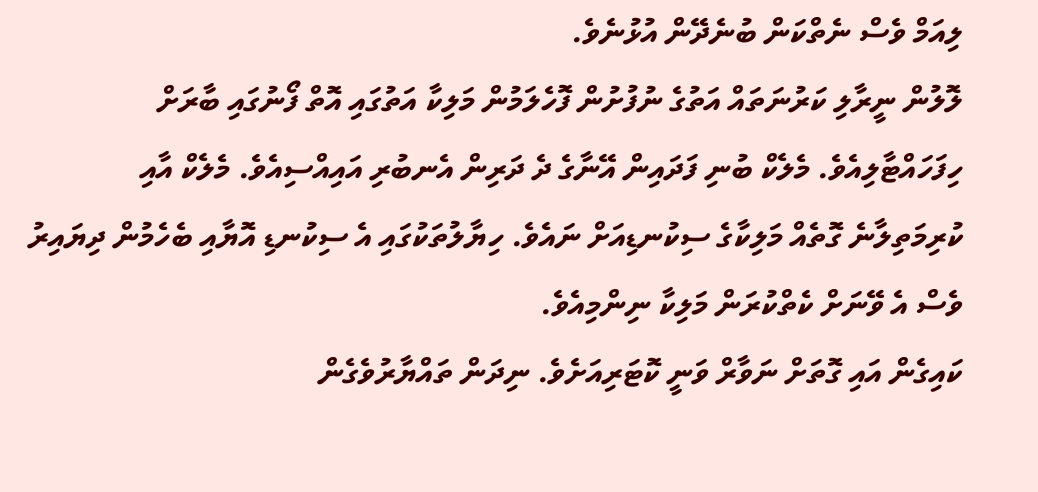ލިއަމް ވެސް ނެތްކަން ބުނެދޭން އުޅުނެވެ.
ލޮލުން ނީރާލި ކަރުނަތައް އަތުގެ ނުފުށުން ފޮހެލަމުން މަލިކާ އަތުގައި އޮތް ފޯނުގައި ބާރަށް ހިފަހައްޓާލިއެވެ. މެލެކް ބުނި ފަދައިން އޭނާގެ ދެ ދަރިން އެނބުރި އައިއްސިއެވެ. މެލެކް އާއި ކުރިމަތިލާނެ ގޮތެއް މަލިކާގެ ސިކުނޑިއަށް ނައެވެ. ހިޔާލުތަކުގައި އެ ސިކުނޑި އޮޔާއި ބެހެމުން ދިޔައިރު ވެސް އެ ވޭނަށް ކެތްކުރަން މަލިކާ ނިންމިއެވެ.
ކައިގެން އައި ގޮތަށް ނަވާރް ވަނީ ކޮޓަރިއަށެވެ. ނިދަން ތައްޔާރުވެގެން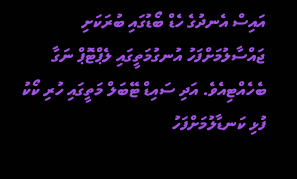އައިސް އެނދުގެ ހެޑް ބޯޑުގައި ބުރަކަށި ޖައްސާލުމަށްފަހު އުނގުމަތީގައި ލެޕްޓޮޕް ނަގާ ބެހެއްޓިއެވެ. އަދި ސައިޑް ޓޭބަލް މަތީގައި ހުރި ކޯކު ފުޅި ކަނޑާލުމަށްފަހު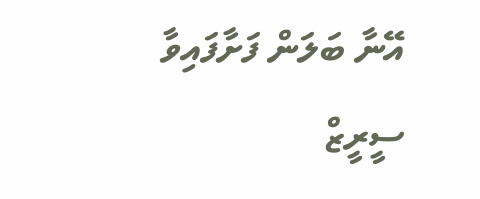އޭނާ ބަލަން ފަށާފައިވާ ސީރީޒް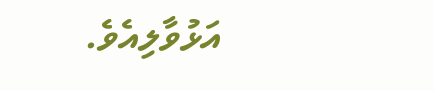އަޅުވާލިއެވެ.